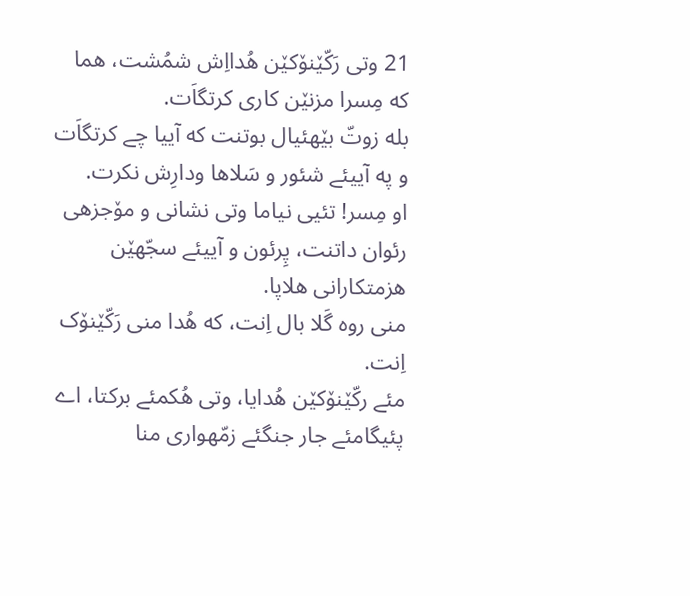21 وتی رَکّێنۆکێن هُدااِش شمُشت، هما که مِسرا مزنێن کاری کرتگاَت.
بله زوتّ بێهئیال بوتنت که آییا چے کرتگاَت و په آییئے شئور و سَلاها ودارِش نکرت.
او مِسر! تئیی نیاما وتی نشانی و مۆجزهی رئوان داتنت، پِرئون و آییئے سجّهێن هزمتکارانی هلاپا.
منی روه گَلا بال اِنت، که هُدا منی رَکّێنۆک اِنت.
مئے رکّێنۆکێن هُدایا، وتی هُکمئے برکتا، اے پئیگامئے جار جنگئے زمّهواری منا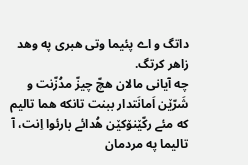داتگ و اے پئیما وتی هبری په وهد زاهر کرتگ.
چه آیانی مالان هچّ چیزّ مدُزّنت و شَرّێن اَمانَتدار ببنت تانکه هما تالیم که مئے رکّێنۆکێن هُدائے بارئوا اِنت، آ تالیما په مردمان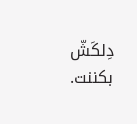دِلکَشّ بکننت.